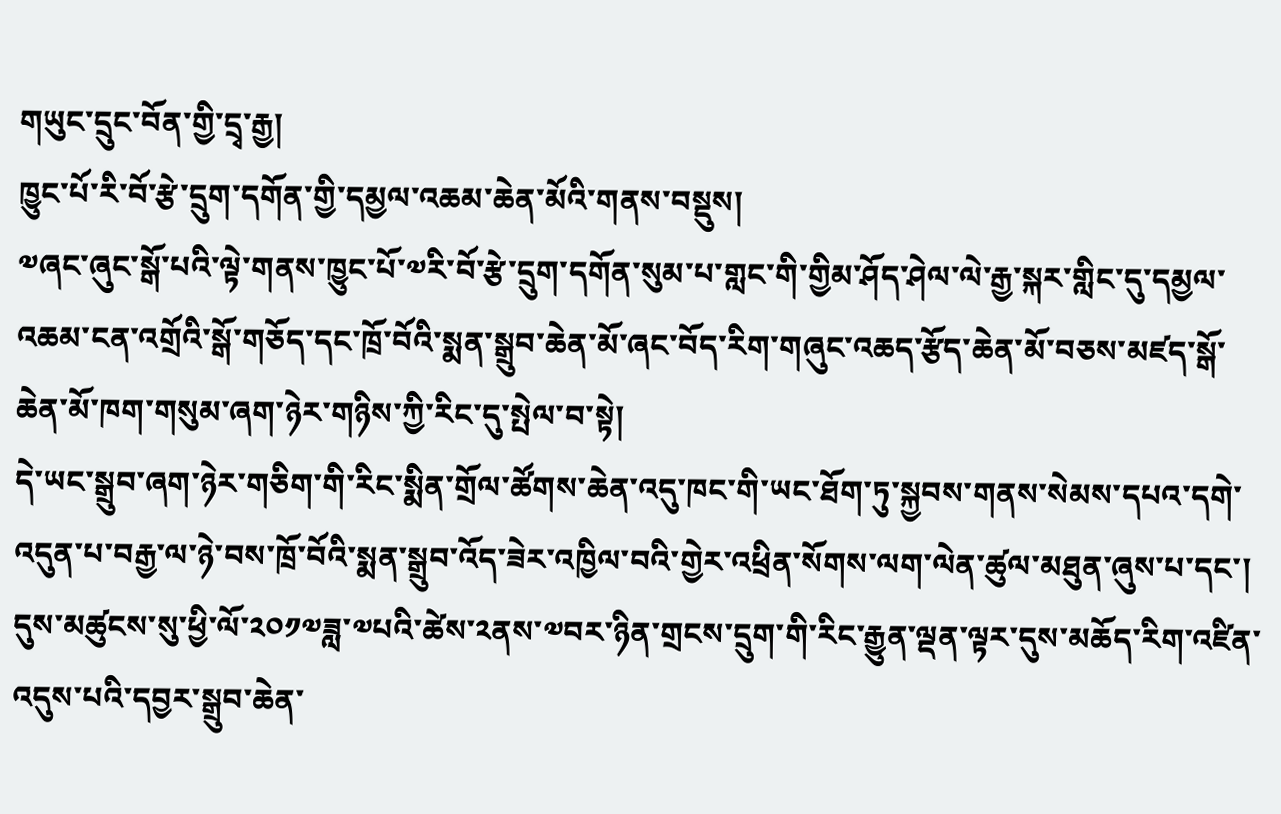གཡུང་དྲུང་བོན་གྱི་དྲྭ་རྒྱ།
ཁྱུང་པོ་རི་བོ་རྩེ་དྲུག་དགོན་གྱི་དམྱལ་འཆམ་ཆེན་མོའི་གནས་བསྡུས།
༧ཞང་ཞུང་སྒོ་པའི་ལྟེ་གནས་ཁྱུང་པོ་༧རི་བོ་རྩེ་དྲུག་དགོན་སུམ་པ་གླང་གི་གྱིམ་ཤོད་ཤེལ་ལེ་རྒྱ་སྐར་གླིང་དུ་དམྱལ་འཆམ་ངན་འགྲོའི་སྒོ་གཅོད་དང་ཁྲོ་བོའི་སྨན་སྒྲུབ་ཆེན་མོ་ཞང་བོད་རིག་གཞུང་འཆད་རྩོད་ཆེན་མོ་བཅས་མཛད་སྒོ་ཆེན་མོ་ཁག་གསུམ་ཞག་ཉེར་གཉིས་ཀྱི་རིང་དུ་སྤེལ་བ་སྟེ།
དེ་ཡང་སྒྲུབ་ཞག་ཉེར་གཅིག་གི་རིང་སྨིན་གྲོལ་ཚོགས་ཆེན་འདུ་ཁང་གི་ཡང་ཐོག་ཏུ་སྐྱབས་གནས་སེམས་དཔའ་དགེ་འདུན་པ་བརྒྱ་ལ་ཉེ་བས་ཁྲོ་བོའི་སྨན་སྒྲུབ་འོད་ཟེར་འཁྱིལ་བའི་གྱེར་འཕྲིན་སོགས་ལག་ལེན་ཚུལ་མཐུན་ཞུས་པ་དང་།  དུས་མཚུངས་སུ་ཕྱི་ལོ་༢༠༡༧ཟླ་༧པའི་ཚེས་༢ནས་༧བར་ཉིན་གྲངས་དྲུག་གི་རིང་རྒྱུན་ལྡན་ལྟར་དུས་མཆོད་རིག་འཛིན་འདུས་པའི་དབྱར་སྒྲུབ་ཆེན་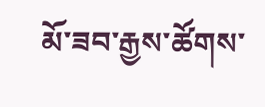མོ་ཟབ་རྒྱས་ཚོགས་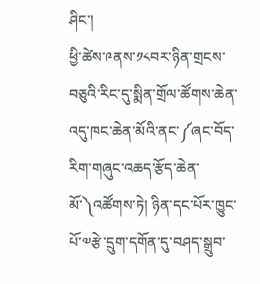ཤིང་།
ཕྱི་ཚེས་༩ནས་༡༨བར་ཉིན་གྲངས་བཅུའི་རིང་དུ་སྨིན་གྲོལ་ཚོགས་ཆེན་འདུ་ཁང་ཆེན་མོའི་ནང་༼ཞང་བོད་རིག་གཞུང་འཆད་རྩོད་ཆེན་མོ་༽འཚོགས་ཏེ། ཉིན་དང་པོར་ཁྱུང་པོ་༧རྩེ་དྲུག་དགོན་དུ་བཤད་སྒྲུབ་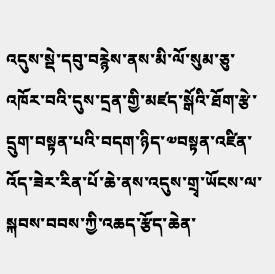འདུས་སྡེ་དབུ་བརྙེས་ནས་མི་ལོ་སུམ་ཅུ་འཁོར་བའི་དུས་དྲན་གྱི་མཛད་སྒོའི་ཐོག་རྩེ་དྲུག་བསྟན་པའི་བདག་ཉིད་༧བསྟན་འཛིན་འོད་ཟེར་རིན་པོ་ཆེ་ནས་འདུས་གྲྭ་ཡོངས་ལ་སྐབས་བབས་ཀྱི་འཆད་རྩོད་ཆེན་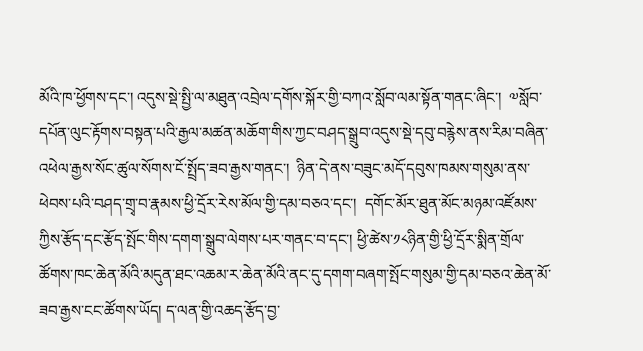མོའི་ཁ་ཕྱོགས་དང་། འདུས་སྡེ་སྤྱི་ལ་མཐུན་འབྲེལ་དགོས་སྐོར་གྱི་བཀའ་སློབ་ལམ་སྟོན་གནང་ཞིང་།  ༧སློབ་དཔོན་ལུང་རྟོགས་བསྟན་པའི་རྒྱལ་མཚན་མཆོག་གིས་ཀྱང་བཤད་སྒྲུབ་འདུས་སྡེ་དབུ་བརྙེས་ནས་རིམ་བཞིན་འཕེལ་རྒྱས་སོང་ཚུལ་སོགས་ངོ་སྤྲོད་ཟབ་རྒྱས་གནང་།  ཉིན་དེ་ནས་བཟུང་མདོ་དབུས་ཁམས་གསུམ་ནས་ཕེབས་པའི་བཤད་གྲྭ་བ་རྣམས་ཕྱི་དྲོར་རེས་མོལ་གྱི་དམ་བཅའ་དང་།  དགོང་མོར་ཐུན་མོང་མཉམ་འཛོམས་ཀྱིས་རྩོད་དང་རྩོད་སྤོང་གིས་དགག་སྒྲུབ་ལེགས་པར་གནང་བ་དང་། ཕྱི་ཚེས་༡༨ཉིན་གྱི་ཕྱི་དྲོར་སྨིན་གྲོལ་ཚོགས་ཁང་ཆེན་མོའི་མདུན་ཐང་འཆམ་ར་ཆེན་མོའི་ནང་དུ་དགག་བཞག་སྤོང་གསུམ་གྱི་དམ་བཅའ་ཆེན་མོ་ཟབ་རྒྱས་ངང་ཚོགས་ཡོད། ད་ལན་གྱི་འཆད་རྩོད་བྱ་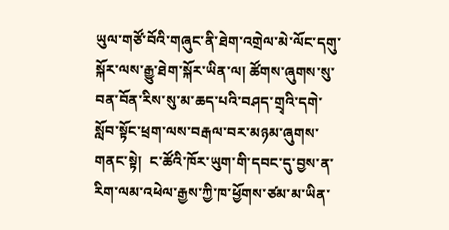ཡུལ་གཙོ་བོའི་གཞུང་ནི་ཐེག་འགྲེལ་མེ་ལོང་དགུ་སྐོར་ལས་རྒྱུ་ཐེག་སྐོར་ཡིན་ལ། ཚོགས་ཞུགས་སུ་བན་བོན་རིས་སུ་མ་ཆད་པའི་བཤད་གྲྭའི་དགེ་སློབ་སྟོང་ཕྲག་ལས་བརྒལ་བར་མཉམ་ཞུགས་གནང་སྟེ།  ང་ཚོའི་ཁོར་ཡུག་གི་དབང་དུ་བྱས་ན་རིག་ལམ་འཕེལ་རྒྱས་ཀྱི་ཁ་ཕྱོགས་ཙམ་མ་ཡིན་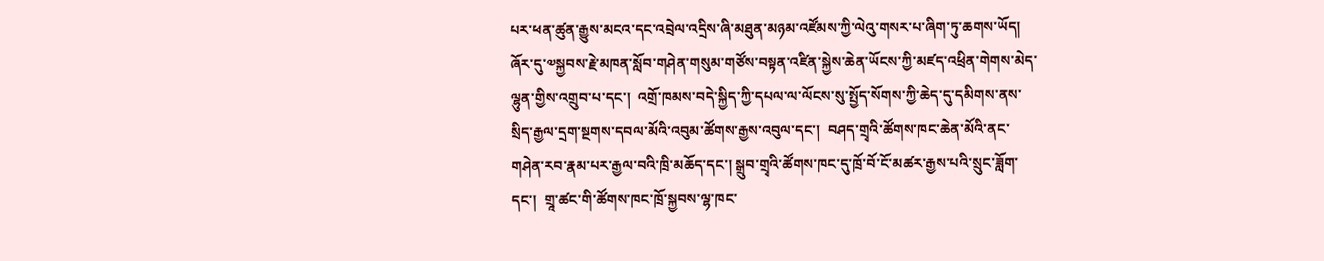པར་ཕན་ཚུན་རྒྱུས་མངའ་དང་འབྲེལ་འདྲིས་ཞི་མཐུན་མཉམ་འཛོམས་ཀྱི་ལེའུ་གསར་པ་ཞིག་ཏུ་ཆགས་ཡོད། ཞོར་དུ་༧སྐྱབས་རྗེ་མཁན་སློབ་གཤེན་གསུམ་གཙོས་བསྟན་འཛིན་སྐྱེས་ཆེན་ཡོངས་ཀྱི་མཛད་འཕྲིན་གེགས་མེད་ལྷུན་གྱིས་འགྲུབ་པ་དང་།  འགྲོ་ཁམས་བདེ་སྐྱིད་ཀྱི་དཔལ་ལ་ལོངས་སུ་སྤྱོད་སོགས་ཀྱི་ཆེད་དུ་དམིགས་ནས་སྲིད་རྒྱལ་དྲག་སྔགས་དབལ་མོའི་འབུམ་ཚོགས་རྒྱས་འབུལ་དང་།  བཤད་གྲྭའི་ཚོགས་ཁང་ཆེན་མོའི་ནང་གཤེན་རབ་རྣམ་པར་རྒྱལ་བའི་ཁྲི་མཆོད་དང་། སྒྲུབ་གྲྭའི་ཚོགས་ཁང་དུ་ཁྲོ་བོ་ངོ་མཚར་རྒྱས་པའི་སྲུང་ཟློག་དང་།  གྲཱ་ཚང་གི་ཚོགས་ཁང་ཁྲོ་སྐྱབས་ལྷ་ཁང་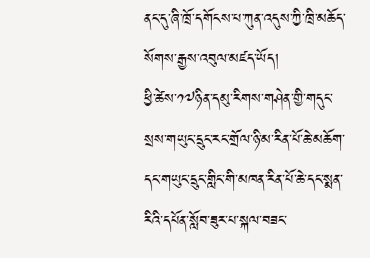ནང་དུ་ཞི་ཁྲོ་དགོངས་པ་ཀུན་འདུས་ཀྱི་ཁྲི་མཆོད་སོགས་རྒྱས་འབུལ་མཛད་ཡོད།
ཕྱི་ཚེས་༡༧ཉིན་དམུ་རིགས་གཤེན་གྱི་གདུང་སྲས་གཡུང་དྲུང་རང་གྲོལ་ཉི་མ་རིན་པོ་ཆེ་མཆོག་དང་གཡུང་དྲུང་གླིང་གི་མཁན་རིན་པོ་ཆེ་དང་སྨན་རིའི་དཔོན་སློབ་ཟུར་པ་སྐལ་བཟང་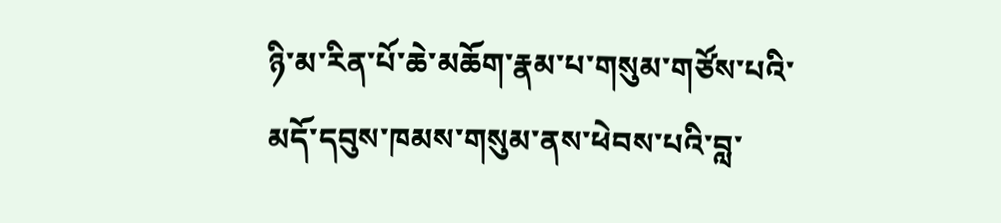ཉི་མ་རིན་པོ་ཆེ་མཆོག་རྣམ་པ་གསུམ་གཙོས་པའི་མདོ་དབུས་ཁམས་གསུམ་ནས་ཕེབས་པའི་བླ་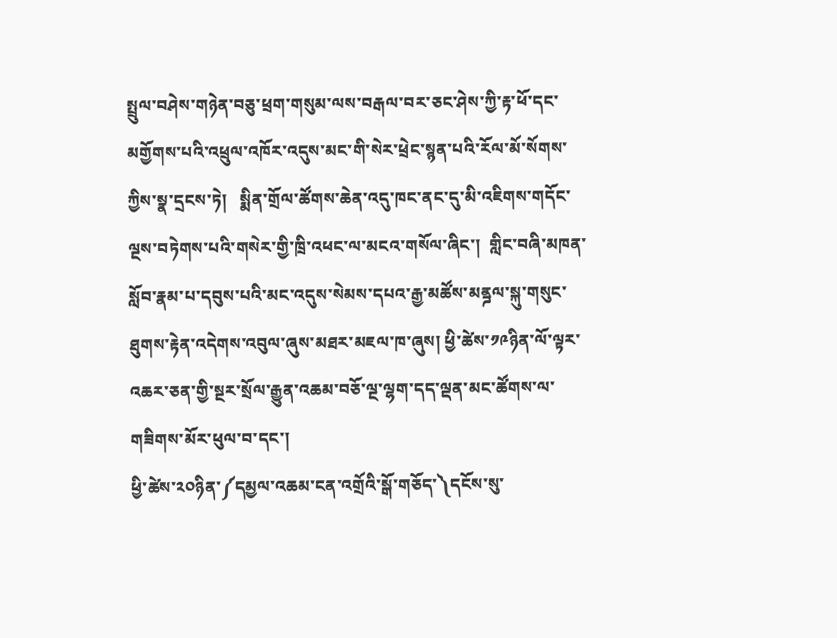སྤྲུལ་བཤེས་གཉེན་བཅུ་ཕྲག་གསུམ་ལས་བརྒལ་བར་ཅང་ཤེས་ཀྱི་རྟ་ཕོ་དང་མགྱོགས་པའི་འཕྲུལ་འཁོར་འདུས་མང་གི་སེར་ཕྲེང་སྙན་པའི་རོལ་མོ་སོགས་ཀྱིས་སྣ་དྲངས་ཏེ།   སྨིན་གྲོལ་ཚོགས་ཆེན་འདུ་ཁང་ནང་དུ་མི་འཇིགས་གདོང་ལྔས་བཏེགས་པའི་གསེར་གྱི་ཁྲི་འཕང་ལ་མངའ་གསོལ་ཞིང་།  གླིང་བཞི་མཁན་སློབ་རྣམ་པ་དབུས་པའི་མང་འདུས་སེམས་དཔའ་རྒྱ་མཚོས་མནྜལ་སྐུ་གསུང་ཐུགས་རྟེན་འདེགས་འབུལ་ཞུས་མཐར་མཇལ་ཁ་ཞུས། ཕྱི་ཚེས་༡༩ཉིན་ལོ་ལྟར་འཆར་ཅན་གྱི་སྔར་སྲོལ་རྒྱུན་འཆམ་བཅོ་ལྔ་ལྷག་དད་ལྡན་མང་ཚོགས་ལ་གཟིགས་མོར་ཕུལ་བ་དང་།
ཕྱི་ཚེས་༢༠ཉིན་༼དམྱལ་འཆམ་ངན་འགྲོའི་སྒོ་གཅོད་༽དངོས་སུ་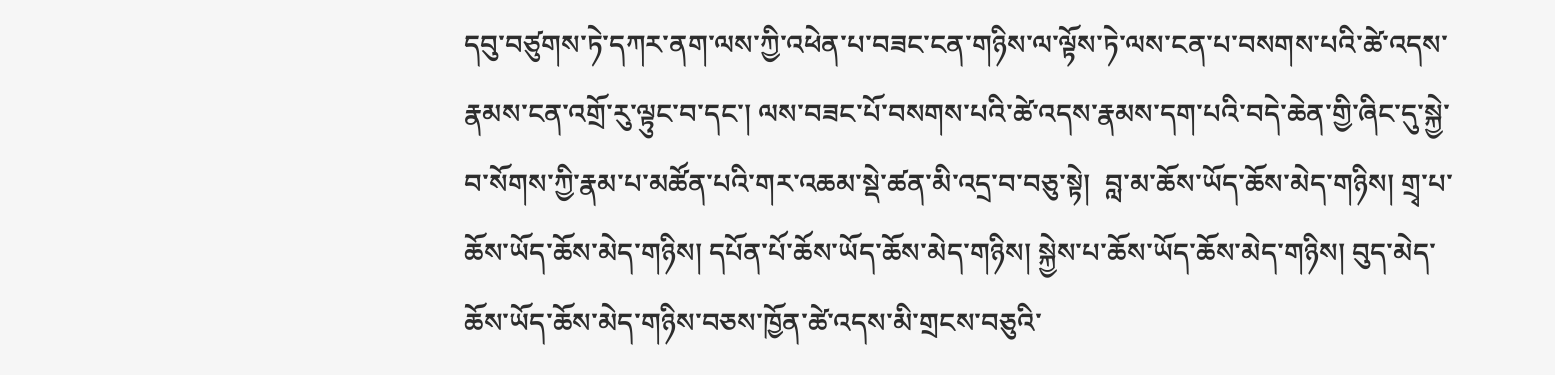དབུ་བཙུགས་ཏེ་དཀར་ནག་ལས་ཀྱི་འཕེན་པ་བཟང་ངན་གཉིས་ལ་ལྟོས་ཏེ་ལས་ངན་པ་བསགས་པའི་ཚེ་འདས་རྣམས་ངན་འགྲོ་རུ་ལྟུང་བ་དང་། ལས་བཟང་པོ་བསགས་པའི་ཚེ་འདས་རྣམས་དག་པའི་བདེ་ཆེན་གྱི་ཞིང་དུ་སྐྱེ་བ་སོགས་ཀྱི་རྣམ་པ་མཚོན་པའི་གར་འཆམ་སྡེ་ཚན་མི་འདྲ་བ་བཅུ་སྟེ།  བླ་མ་ཆོས་ཡོད་ཆོས་མེད་གཉིས། གྲྭ་པ་ཆོས་ཡོད་ཆོས་མེད་གཉིས། དཔོན་པོ་ཆོས་ཡོད་ཆོས་མེད་གཉིས། སྐྱེས་པ་ཆོས་ཡོད་ཆོས་མེད་གཉིས། བུད་མེད་ཆོས་ཡོད་ཆོས་མེད་གཉིས་བཅས་ཁྱོན་ཚེ་འདས་མི་གྲངས་བཅུའི་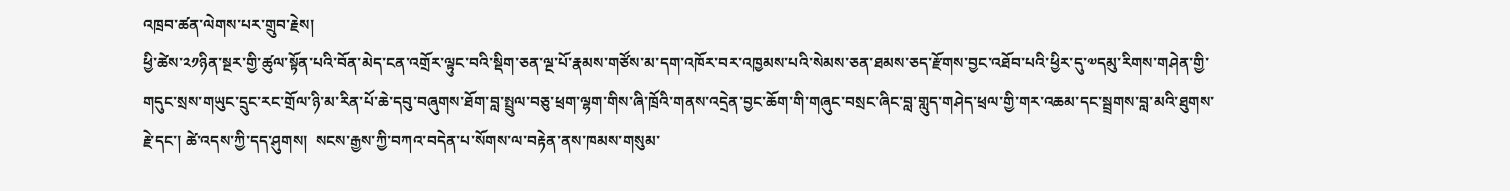འཁྲབ་ཚན་ལེགས་པར་གྲུབ་རྗེས།
ཕྱི་ཚེས་༢༡ཉིན་སྔར་གྱི་ཚུལ་སྟོན་པའི་བོན་མེད་ངན་འགྲོར་ལྟུང་བའི་སྡིག་ཅན་ལྔ་པོ་རྣམས་གཙོས་མ་དག་འཁོར་བར་འཁྱམས་པའི་སེམས་ཅན་ཐམས་ཅད་རྫོགས་བྱང་འཐོབ་པའི་ཕྱིར་དུ་༧དམུ་རིགས་གཤེན་གྱི་གདུང་སྲས་གཡུང་དྲུང་རང་གྲོལ་ཉི་མ་རིན་པོ་ཆེ་དབུ་བཞུགས་ཐོག་བླ་སྤྲུལ་བཅུ་ཕྲག་ལྷག་གིས་ཞི་ཁྲོའི་གནས་འདྲེན་བྱང་ཆོག་གི་གཞུང་བསྲང་ཞིང་བླ་གླུད་གཤེད་ཕྲལ་གྱི་གར་འཆམ་དང་སྦྲགས་བླ་མའི་ཐུགས་རྗེ་དང་། ཚེ་འདས་ཀྱི་དད་ཤུགས།  སངས་རྒྱས་ཀྱི་བཀའ་བདེན་པ་སོགས་ལ་བརྟེན་ནས་ཁམས་གསུམ་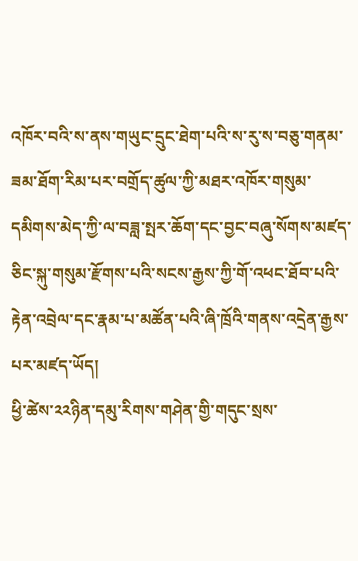འཁོར་བའི་ས་ནས་གཡུང་དྲུང་ཐེག་པའི་ས་རུ་ས་བཅུ་གནམ་ཟམ་ཐོག་རིམ་པར་བགྲོད་ཚུལ་ཀྱི་མཐར་འཁོར་གསུམ་དམིགས་མེད་ཀྱི་ལ་བཟླ་སྤར་ཆོག་དང་བྱང་བཞུ་སོགས་མཛད་ཅིང་སྐུ་གསུམ་རྫོགས་པའི་སངས་རྒྱས་ཀྱི་གོ་འཕང་ཐོབ་པའི་རྟེན་འབྲེལ་དང་རྣམ་པ་མཚོན་པའི་ཞི་ཁྲོའི་གནས་འདྲེན་རྒྱས་པར་མཛད་ཡོད།
ཕྱི་ཚེས་༢༢ཉིན་དམུ་རིགས་གཤེན་གྱི་གདུང་སྲས་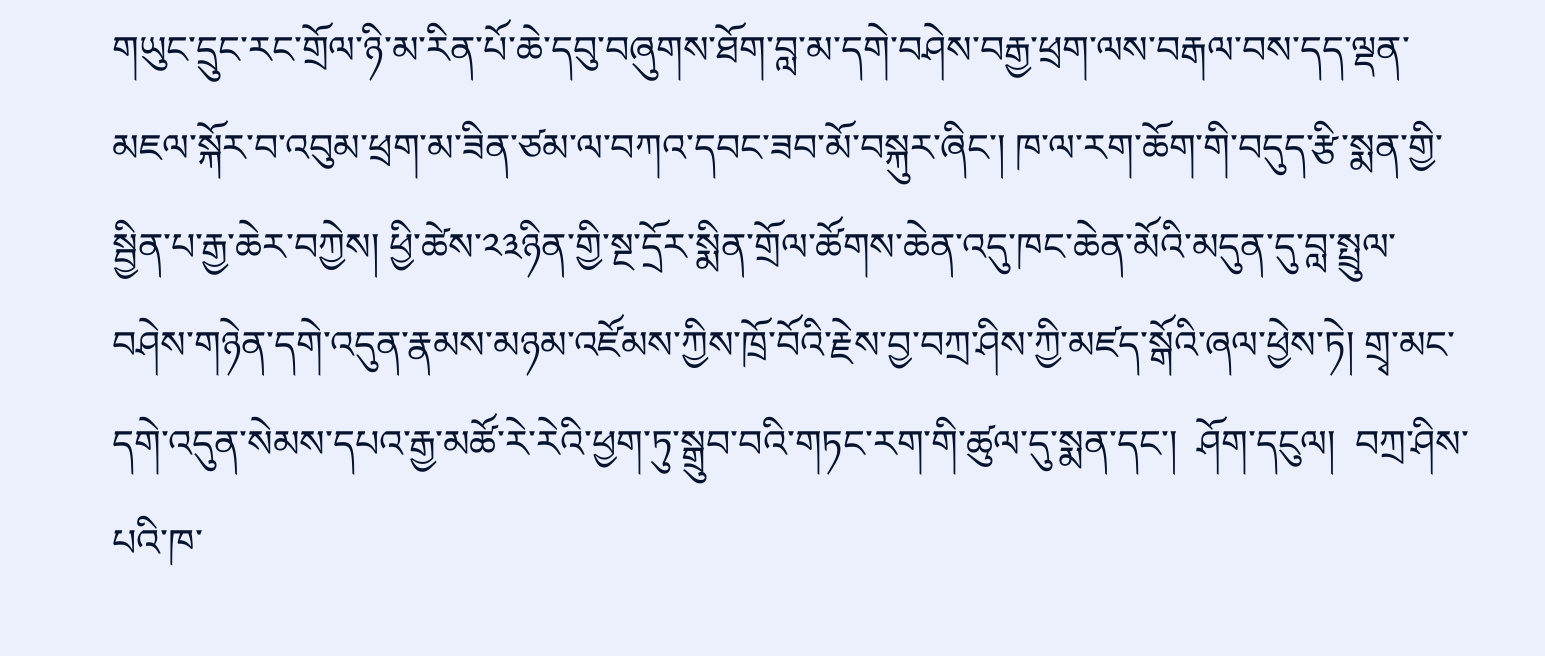གཡུང་དྲུང་རང་གྲོལ་ཉི་མ་རིན་པོ་ཆེ་དབུ་བཞུགས་ཐོག་བླ་མ་དགེ་བཤེས་བརྒྱ་ཕྲག་ལས་བརྒལ་བས་དད་ལྡན་མཇལ་སྐོར་བ་འབུམ་ཕྲག་མ་ཟིན་ཙམ་ལ་བཀའ་དབང་ཟབ་མོ་བསྐུར་ཞིང་། ཁ་ལ་རག་ཆོག་གི་བདུད་རྩི་སྨན་གྱི་སྦྱིན་པ་རྒྱ་ཆེར་བཀྱེས། ཕྱི་ཚེས་༢༣ཉིན་གྱི་སྔ་དྲོར་སྨིན་གྲོལ་ཚོགས་ཆེན་འདུ་ཁང་ཆེན་མོའི་མདུན་དུ་བླ་སྤྲུལ་བཤེས་གཉེན་དགེ་འདུན་རྣམས་མཉམ་འཛོམས་ཀྱིས་ཁྲོ་བོའི་རྗེས་བྱ་བཀྲ་ཤིས་ཀྱི་མཛད་སྒོའི་ཞལ་ཕྱེས་ཏེ། གྲྭ་མང་དགེ་འདུན་སེམས་དཔའ་རྒྱ་མཚོ་རེ་རེའི་ཕྱག་ཏུ་སྒྲུབ་བའི་གཏང་རག་གི་ཚུལ་དུ་སྨན་དང་།  ཤོག་དངུལ།  བཀྲ་ཤིས་པའི་ཁ་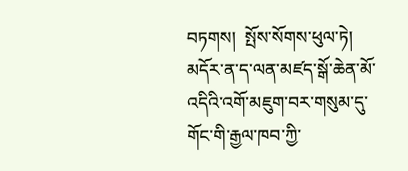བཏགས།  སྤོས་སོགས་ཕུལ་ཏེ། མདོར་ན་ད་ལན་མཛད་སྒོ་ཆེན་མོ་འདིའི་འགོ་མཇུག་བར་གསུམ་དུ་གོང་གི་རྒྱལ་ཁབ་ཀྱི་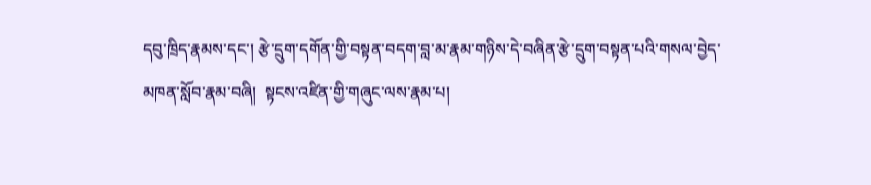དབུ་ཁྲིད་རྣམས་དང་། རྩེ་དྲུག་དགོན་གྱི་བསྟན་བདག་བླ་མ་རྣམ་གཉིས་དེ་བཞིན་རྩེ་དྲུག་བསྟན་པའི་གསལ་བྱེད་མཁན་སློབ་རྣམ་བཞི།  སྟངས་འཛིན་གྱི་གཞུང་ལས་རྣམ་པ།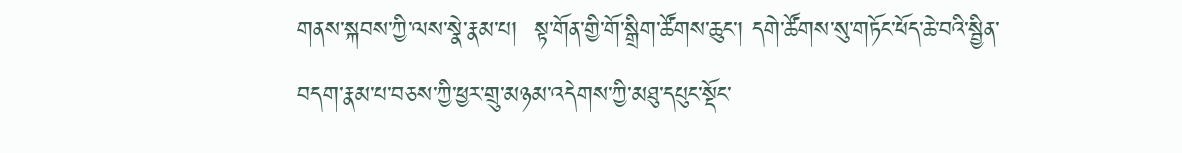གནས་སྐབས་ཀྱི་ལས་སྣེ་རྣམ་པ།  སྟ་གོན་གྱི་གོ་སྒྲིག་ཚོགས་ཆུང་། དགེ་ཚོགས་སུ་གཏོང་ཕོད་ཆེ་བའི་སྦྱིན་བདག་རྣམ་པ་བཅས་ཀྱི་ཕྱར་གྲུ་མཉམ་འདེགས་ཀྱི་མཐུ་དཔུང་སྡོང་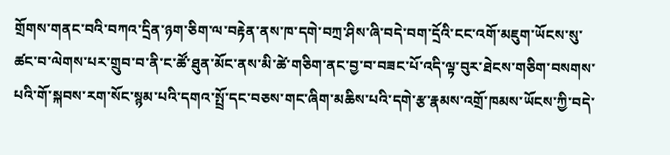གྲོགས་གནང་བའི་བཀའ་དྲིན་ཉག་ཅིག་ལ་བརྟེན་ནས་ཁ་དགེ་བཀྲ་ཤིས་ཞི་བདེ་བག་དྲོའི་ངང་འགོ་མཇུག་ཡོངས་སུ་ཚང་བ་ལེགས་པར་གྲུབ་བ་ནི་ང་ཚོ་ཐུན་མོང་ནས་མི་ཚེ་གཅིག་ནང་བྱ་བ་བཟང་པོ་འདི་ལྟ་བུར་ཐེངས་གཅིག་བསགས་པའི་གོ་སྐབས་རག་སོང་སྙམ་པའི་དགའ་སྤྲོ་དང་བཅས་གང་ཞིག་མཆིས་པའི་དགེ་རྩ་རྣམས་འགྲོ་ཁམས་ཡོངས་ཀྱི་བདེ་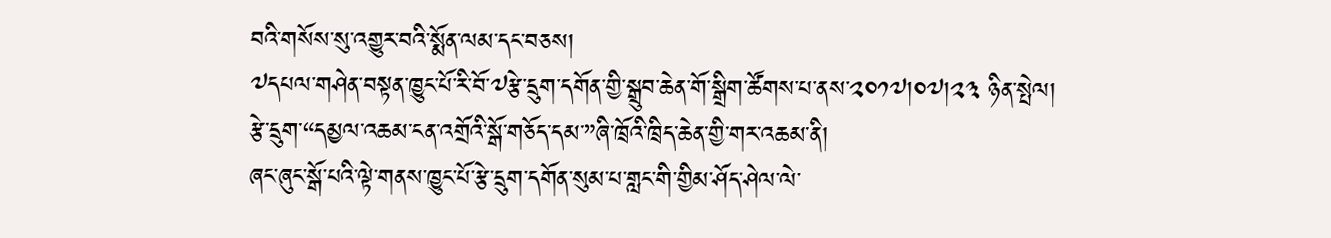བའི་གསོས་སུ་འགྱུར་བའི་སྨོན་ལམ་དང་བཅས།
༧དཔལ་གཤེན་བསྟན་ཁྱུང་པོ་རི་བོ་༧རྩེ་དྲུག་དགོན་གྱི་སྒྲུབ་ཆེན་གོ་སྒྲིག་ཚོགས་པ་ནས་༢༠༡༧།༠༧།༢༣ ཉིན་སྤེལ།
རྩེ་དྲུག་“དམྱལ་འཆམ་ངན་འགྲོའི་སྒོ་གཅོད་དམ་”ཞི་ཁྲོའི་ཁྲིད་ཆེན་གྱི་གར་འཆམ་ནི།
ཞང་ཞུང་སྒོ་པའི་ལྟེ་གནས་ཁྱུང་པོ་རྩེ་དྲུག་དགོན་སུམ་པ་གླང་གི་གྱིམ་ཤོད་ཤེལ་ལེ་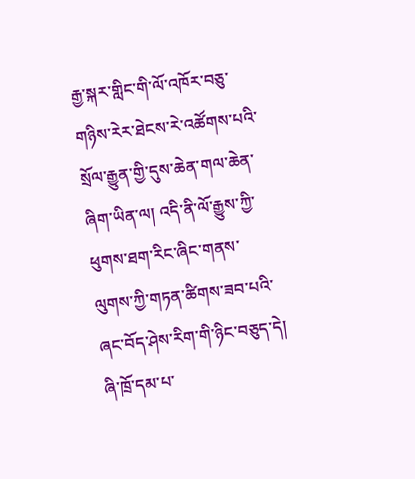རྒྱ་སྐར་གླིང་གི་ལོ་འཁོར་བཅུ་གཉིས་རེར་ཐེངས་རེ་འཚོགས་པའི་སྲོལ་རྒྱུན་གྱི་དུས་ཆེན་གལ་ཆེན་ཞིག་ཡིན་ལ། འདི་ནི་ལོ་རྒྱུས་ཀྱི་ཕུགས་ཐག་རིང་ཞིང་གནས་ལུགས་ཀྱི་གཏན་ཚིགས་ཟབ་པའི་ཞང་བོད་ཤེས་རིག་གི་ཉིང་བཅུད་དེ།  ཞི་ཁྲོ་དམ་པ་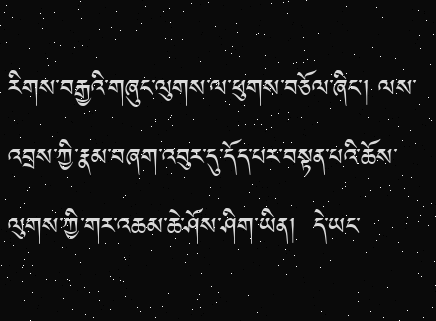རིགས་བརྒྱའི་གཞུང་ལུགས་ལ་ཕུགས་བཅོལ་ཞིང་། ལས་འབྲས་ཀྱི་རྣམ་བཞག་འབུར་དུ་དོད་པར་བསྟན་པའི་ཆོས་ལུགས་ཀྱི་གར་འཆམ་ཆེ་ཤོས་ཤིག་ཡིན།  དེ་ཡང་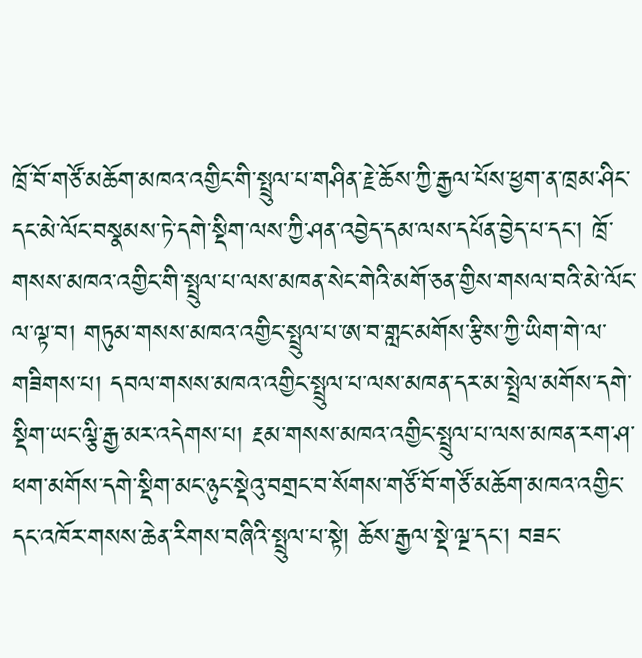ཁྲོ་བོ་གཙོ་མཆོག་མཁའ་འགྱིང་གི་སྤྲུལ་པ་གཤིན་རྗེ་ཆོས་ཀྱི་རྒྱལ་པོས་ཕྱག་ན་ཁྲམ་ཤིང་དང་མེ་ལོང་བསྣམས་ཏེ་དགེ་སྡིག་ལས་ཀྱི་ཤན་འབྱེད་དམ་ལས་དཔོན་བྱེད་པ་དང་། ཁྲོ་གསས་མཁའ་འགྱིང་གི་སྤྲུལ་པ་ལས་མཁན་སེང་གེའི་མགོ་ཅན་གྱིས་གསལ་བའི་མེ་ལོང་ལ་ལྟ་བ། གཏུམ་གསས་མཁའ་འགྱིང་སྤྲུལ་པ་ཨ་བ་གླང་མགོས་རྩིས་ཀྱི་ཡིག་གེ་ལ་གཟིགས་པ། དབལ་གསས་མཁའ་འགྱིང་སྤྲུལ་པ་ལས་མཁན་དར་མ་སྤྲེལ་མགོས་དགེ་སྡིག་ཡང་ལྕི་རྒྱ་མར་འདེགས་པ། རྔམ་གསས་མཁའ་འགྱིང་སྤྲུལ་པ་ལས་མཁན་རག་ཤ་ཕག་མགོས་དགེ་སྡིག་མང་ཉུང་སྡེའུ་བགྲང་བ་སོགས་གཙོ་བོ་གཙོ་མཆོག་མཁའ་འགྱིང་དང་འཁོར་གསས་ཆེན་རིགས་བཞིའི་སྤྲུལ་པ་སྟེ། ཆོས་རྒྱལ་སྡེ་ལྔ་དང་། བཟང་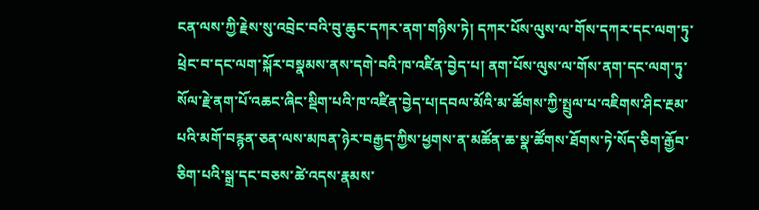ངན་ལས་ཀྱི་རྗེས་སུ་འབྲེང་བའི་བུ་ཆུང་དཀར་ནག་གཉིས་ཏེ། དཀར་པོས་ལུས་ལ་གོས་དཀར་དང་ལག་ཏུ་ཕྲེང་བ་དང་ལག་སྐོར་བསྣམས་ནས་དགེ་བའི་ཁ་འཛིན་བྱེད་པ། ནག་པོས་ལུས་ལ་གོས་ནག་དང་ལག་ཏུ་སོལ་རྗེ་ནག་པོ་འཆང་ཞིང་སྡིག་པའི་ཁ་འཛིན་བྱེད་པ།དབལ་མོའི་མ་ཚོགས་ཀྱི་སྤྲུལ་པ་འཇིགས་ཤིང་རྔམ་པའི་མགོ་བརྙན་ཅན་ལས་མཁན་ཉེར་བརྒྱད་ཀྱིས་ཕྱགས་ན་མཚོན་ཆ་སྣ་ཚོགས་ཐོགས་ཏེ་སོད་ཅིག་རྒྱོབ་ཅིག་པའི་སྒྲ་དང་བཅས་ཚེ་འདས་རྣམས་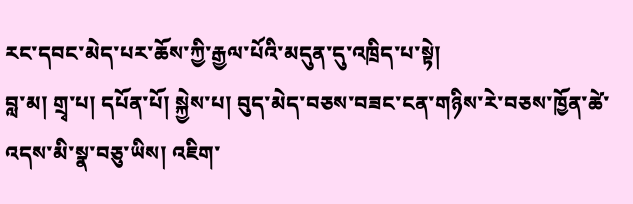རང་དབང་མེད་པར་ཆོས་ཀྱི་རྒྱལ་པོའི་མདུན་དུ་འཁྲིད་པ་སྟེ།
བླ་མ། གྲྭ་པ། དཔོན་པོ། སྐྱེས་པ། བུད་མེད་བཅས་བཟང་ངན་གཉིས་རེ་བཅས་ཁྱོན་ཚེ་འདས་མི་སྣ་བཅུ་ཡིས། འཇིག་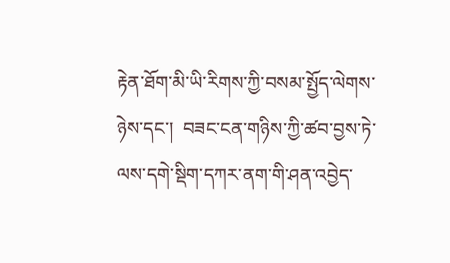རྟེན་ཐོག་མི་ཡི་རིགས་ཀྱི་བསམ་སྤྱོད་ལེགས་ཉེས་དང་།  བཟང་ངན་གཉིས་ཀྱི་ཚབ་བྱས་ཏེ་ལས་དགེ་སྡིག་དཀར་ནག་གི་ཤན་འབྱེད་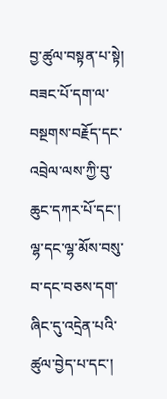བྱ་ཚུལ་བསྟན་པ་སྟེ།  བཟང་པོ་དག་ལ་བསྔགས་བརྗོད་དང་འབྲེལ་ལས་ཀྱི་བུ་ཆུང་དཀར་པོ་དང་།  ལྷ་དང་ལྷ་མོས་བསུ་བ་དང་བཅས་དག་ཞིང་དུ་འདྲེན་པའི་ཚུལ་བྱེད་པ་དང་།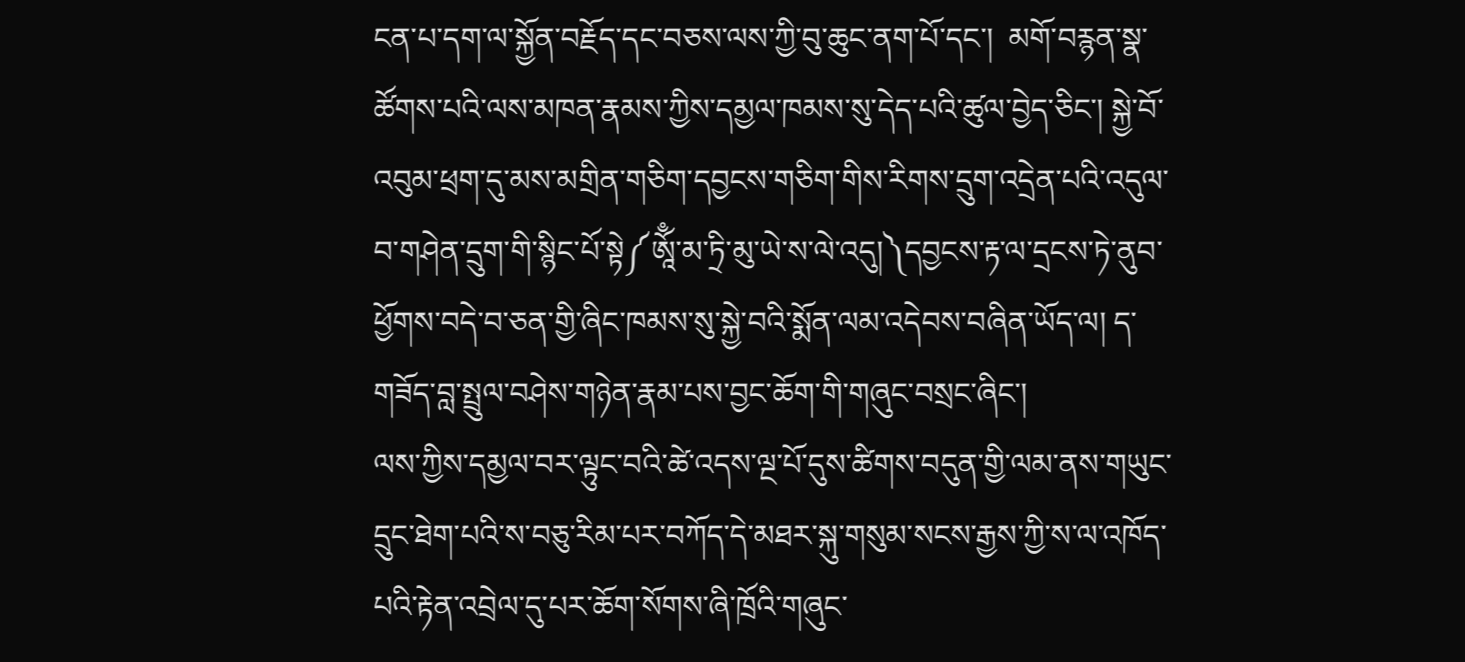ངན་པ་དག་ལ་སྐྱོན་བརྗོད་དང་བཅས་ལས་ཀྱི་བུ་ཆུང་ནག་པོ་དང་།  མགོ་བརྙན་སྣ་ཚོགས་པའི་ལས་མཁན་རྣམས་ཀྱིས་དམྱལ་ཁམས་སུ་དེད་པའི་ཚུལ་བྱེད་ཅིང་། སྐྱེ་བོ་འབུམ་ཕྲག་དུ་མས་མགྲིན་གཅིག་དབྱངས་གཅིག་གིས་རིགས་དྲུག་འདྲེན་པའི་འདུལ་བ་གཤེན་དྲུག་གི་སྙིང་པོ་སྟེ༼ཨཱོྃ་མ་ཏྲི་མུ་ཡེ་ས་ལེ་འདུ།༽དབྱངས་རྟ་ལ་དྲངས་ཏེ་ནུབ་ཕྱོགས་བདེ་བ་ཅན་གྱི་ཞིང་ཁམས་སུ་སྐྱེ་བའི་སྨོན་ལམ་འདེབས་བཞིན་ཡོད་ལ། ད་གཟོད་བླ་སྤྲུལ་བཤེས་གཉེན་རྣམ་པས་བྱང་ཆོག་གི་གཞུང་བསྲང་ཞིང་།
ལས་ཀྱིས་དམྱལ་བར་ལྟུང་བའི་ཚེ་འདས་ལྔ་པོ་དུས་ཚིགས་བདུན་གྱི་ལམ་ནས་གཡུང་དྲུང་ཐེག་པའི་ས་བཅུ་རིམ་པར་བཀོད་དེ་མཐར་སྐུ་གསུམ་སངས་རྒྱས་ཀྱི་ས་ལ་འཁོད་པའི་རྟེན་འབྲེལ་དུ་པར་ཆོག་སོགས་ཞི་ཁྲོའི་གཞུང་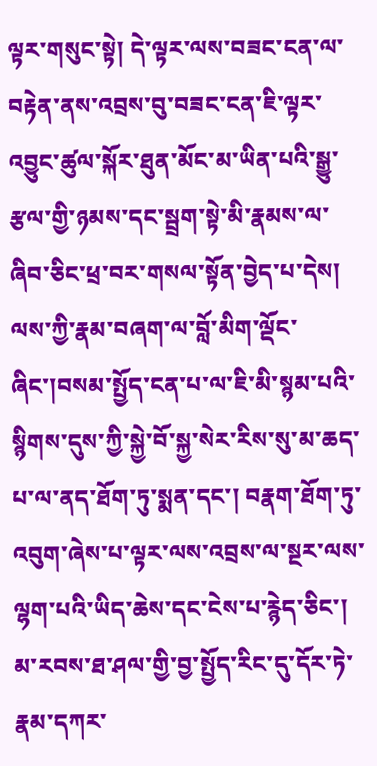ལྟར་གསུང་སྟེ། དེ་ལྟར་ལས་བཟང་ངན་ལ་བརྟེན་ནས་འབྲས་བུ་བཟང་ངན་ཇི་ལྟར་འབྱུང་ཚུལ་སྐོར་ཐུན་མོང་མ་ཡིན་པའི་སྒྱུ་རྩལ་གྱི་ཉམས་དང་སྦྲག་སྟེ་མི་རྣམས་ལ་ཞིབ་ཅིང་ཕྲ་བར་གསལ་སྟོན་བྱེད་པ་དེས། ལས་ཀྱི་རྣམ་བཞག་ལ་བློ་མིག་ལྡོང་ཞིང་།བསམ་སྤྱོད་ངན་པ་ལ་ཇི་མི་སྙམ་པའི་སྙིགས་དུས་ཀྱི་སྐྱེ་བོ་སྐྱ་སེར་རིས་སུ་མ་ཆད་པ་ལ་ནད་ཐོག་ཏུ་སྨན་དང་། བརྣག་ཐོག་ཏུ་འབུག་ཞེས་པ་ལྟར་ལས་འབྲས་ལ་སྔར་ལས་ལྷག་པའི་ཡིད་ཆེས་དང་ངེས་པ་རྙེད་ཅིང་། མ་རབས་ཐ་ཤལ་གྱི་བྱ་སྤྱོད་རིང་དུ་དོར་ཏེ་རྣམ་དཀར་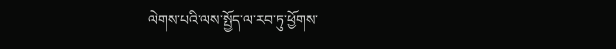ལེགས་པའི་ལས་སྤྱོད་ལ་རབ་ཏུ་ཕྱོགས་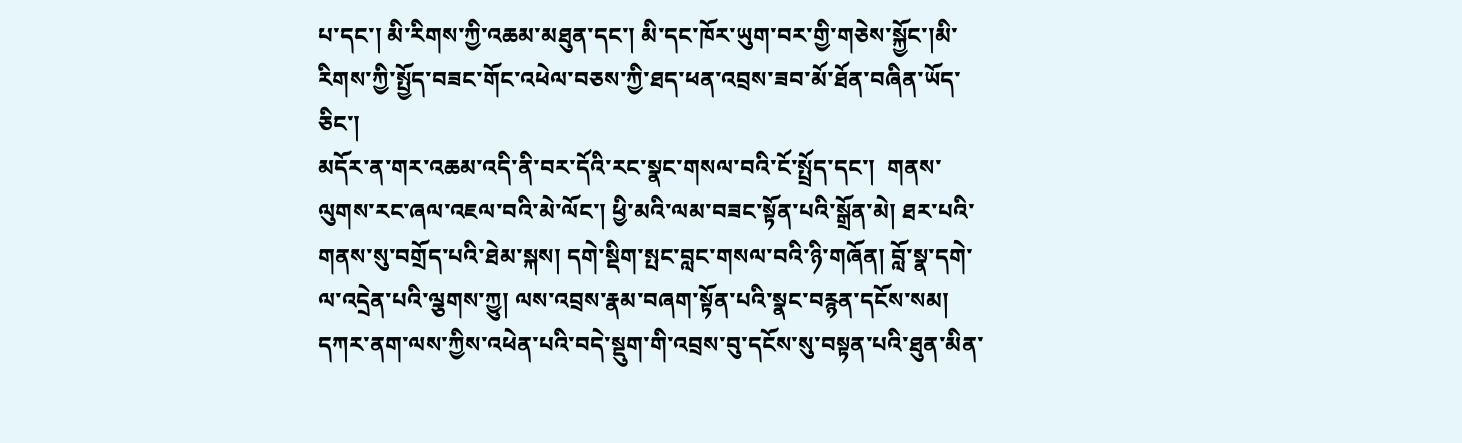པ་དང་། མི་རིགས་ཀྱི་འཆམ་མཐུན་དང་། མི་དང་ཁོར་ཡུག་བར་གྱི་གཅེས་སྐྱོང་།མི་རིགས་ཀྱི་སྤྱོད་བཟང་གོང་འཕེལ་བཅས་ཀྱི་ཐད་ཕན་འབྲས་ཟབ་མོ་ཐོན་བཞིན་ཡོད་ཅིང་།
མདོར་ན་གར་འཆམ་འདི་ནི་བར་དོའི་རང་སྣང་གསལ་བའི་ངོ་སྤྲོད་དང་།  གནས་ལུགས་རང་ཞལ་འཇལ་བའི་མེ་ལོང་། ཕྱི་མའི་ལམ་བཟང་སྟོན་པའི་སྒྲོན་མེ། ཐར་པའི་གནས་སུ་བགྲོད་པའི་ཐེམ་སྐས། དགེ་སྡིག་སྤང་བླང་གསལ་བའི་ཉི་གཞོན། བློ་སྣ་དགེ་ལ་འདྲེན་པའི་ལྕགས་ཀྱུ། ལས་འབྲས་རྣམ་བཞག་སྟོན་པའི་སྣང་བརྙན་དངོས་སམ། དཀར་ནག་ལས་ཀྱིས་འཕེན་པའི་བདེ་སྡུག་གི་འབྲས་བུ་དངོས་སུ་བསྟན་པའི་ཐུན་མིན་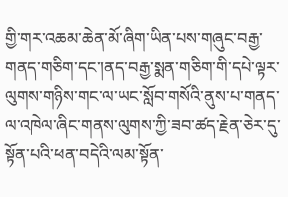གྱི་གར་འཆམ་ཆེན་མོ་ཞིག་ཡིན་པས་གཞུང་བརྒྱ་གནད་གཅིག་དང་།ནད་བརྒྱ་སྨན་གཅིག་གི་དཔེ་ལྟར་ལུགས་གཉིས་གང་ལ་ཡང་སློབ་གསོའི་ནུས་པ་གནད་ལ་འཁེལ་ཞིང་གནས་ལུགས་ཀྱི་ཟབ་ཚད་རྗེན་ཅེར་དུ་སྟོན་པའི་ཕན་བདེའི་ལམ་སྟོན་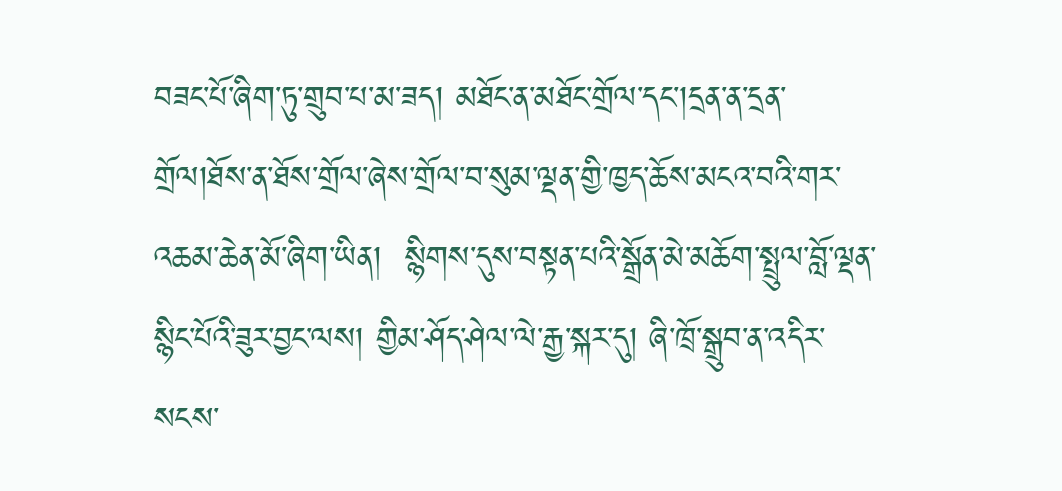བཟང་པོ་ཞིག་ཏུ་གྲུབ་པ་མ་ཟད། མཐོང་ན་མཐོང་གྲོལ་དང་།དྲན་ན་དྲན་གྲོལ།ཐོས་ན་ཐོས་གྲོལ་ཞེས་གྲོལ་བ་སུམ་ལྡན་གྱི་ཁྱད་ཆོས་མངའ་བའི་གར་འཆམ་ཆེན་མོ་ཞིག་ཡིན།  སྙིགས་དུས་བསྟན་པའི་སྒྲོན་མེ་མཆོག་སྤྲུལ་བློ་ལྡན་སྙིང་པོའི་ཟུར་བྱང་ལས། གྱིམ་ཤོད་ཤེལ་ལེ་རྒྱ་སྐར་དུ། ཞི་ཁྲོ་སྒྲུབ་ན་འདིར་སངས་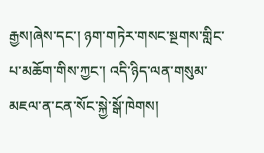རྒྱས།ཞེས་དང་། ཉག་གཏེར་གསང་སྔགས་གླིང་པ་མཆོག་གིས་ཀྱང་། འདི་ཉིད་ལན་གསུམ་མཇལ་ན་ངན་སོང་སྐྱེ་སྒོ་ཁེགས།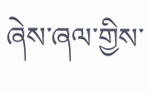ཞེས་ཞལ་གྱིས་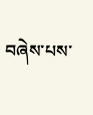བཞེས་པས་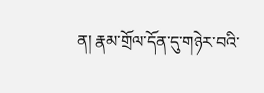ན། རྣམ་གྲོལ་དོན་དུ་གཉེར་བའི་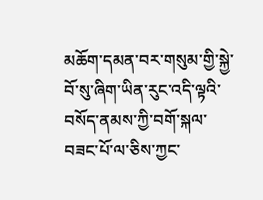མཆོག་དམན་བར་གསུམ་གྱི་སྐྱེ་བོ་སུ་ཞིག་ཡིན་རུང་འདི་ལྟའི་བསོད་ནམས་ཀྱི་བགོ་སྐལ་བཟང་པོ་ལ་ཅིས་ཀྱང་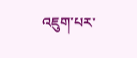འཇུག་པར་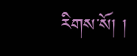རིགས་སོ། །